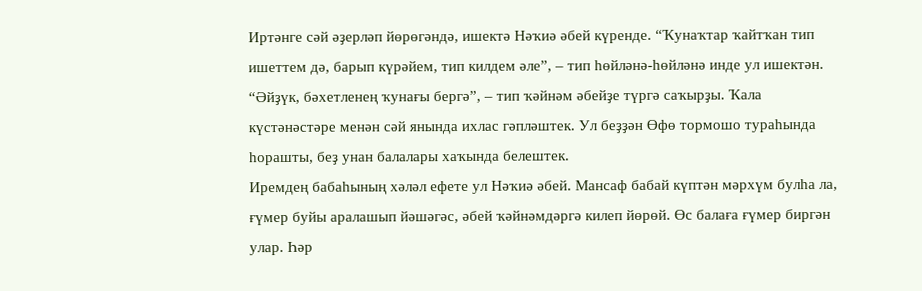Иртәнге сәй әҙерләп йөрөгәндә, ишектә Нәҡиә әбей күренде. “Ҡунаҡтар ҡайтҡан тип ишеттем дә, барып күрәйем, тип килдем әле”, – тип һөйләнә-һөйләнә инде ул ишектән. “Әйҙүк, бәхетленең ҡунағы бергә”, – тип ҡәйнәм әбейҙе түргә саҡырҙы. Ҡала күстәнәстәре менән сәй янында ихлас гәпләштек. Ул беҙҙән Өфө тормошо тураһында һорашты, беҙ унан балалары хаҡында белештек.
Иремдең бабаһының хәләл ефете ул Нәҡиә әбей. Мансаф бабай күптән мәрхүм булһа ла, ғүмер буйы аралашып йәшәгәс, әбей ҡәйнәмдәргә килеп йөрөй. Өс балаға ғүмер биргән улар. Һәр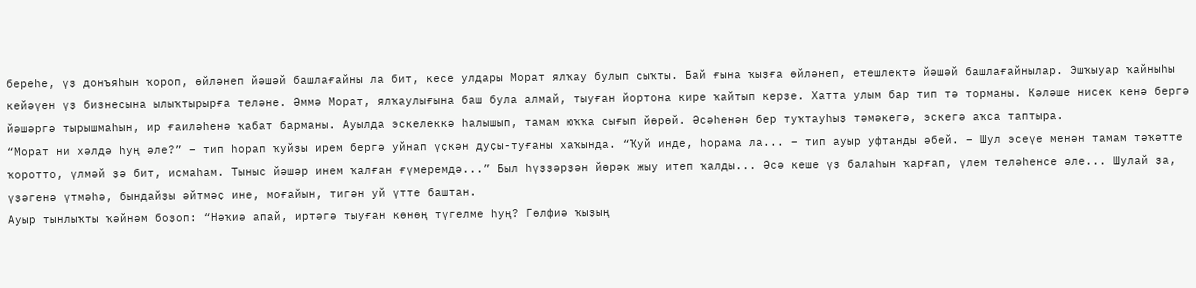береһе, үҙ донъяһын ҡороп, өйләнеп йәшәй башлағайны ла бит, кесе улдары Морат ялҡау булып сыҡты. Бай ғына ҡыҙға өйләнеп, етешлектә йәшәй башлағайнылар. Эшҡыуар ҡайныһы кейәүен үҙ бизнесына ылыҡтырырға теләне. Әммә Морат, ялҡаулығына баш була алмай, тыуған йортона кире ҡайтып керҙе. Хатта улым бар тип тә торманы. Кәләше нисек кенә бергә йәшәргә тырышмаһын, ир ғаиләһенә ҡабат барманы. Ауылда эскелеккә һалышып, тамам юҡҡа сығып йөрөй. Әсәһенән бер туҡтауһыҙ тәмәкегә, эскегә аҡса таптыра.
“Морат ни хәлдә һуң әле?” – тип һорап ҡуйҙы ирем бергә уйнап үҫкән дуҫы-туғаны хаҡында. “Ҡуй инде, һорама ла... – тип ауыр уфтанды әбей. – Шул эсеүе менән тамам тәҡәтте ҡоротто, үлмәй ҙә бит, исмаһам. Тыныс йәшәр инем ҡалған ғүмеремдә...” Был һүҙҙәрҙән йөрәк жыу итеп ҡалды... Әсә кеше үҙ балаһын ҡарғап, үлем теләһенсе әле... Шулай ҙа, үҙәгенә үтмәһә, бындайҙы әйтмәҫ ине, моғайын, тигән уй үтте баштан.
Ауыр тынлыҡты ҡәйнәм боҙоп: “Нәҡиә апай, иртәгә тыуған көнөң түгелме һуң? Гөлфиә ҡыҙың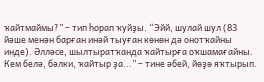ҡайтмаймы?” – тип һорап ҡуйҙы. “Эйй, шулай шул (83 йәше менән барған инәй тыуған көнөн дә онотҡайны инде). Әлләсе, шылтыратҡанда ҡайтырға оҡшамағайны. Кем белә, бәлки, ҡайтыр ҙа...” – тине әбей, йөҙө яҡтырып.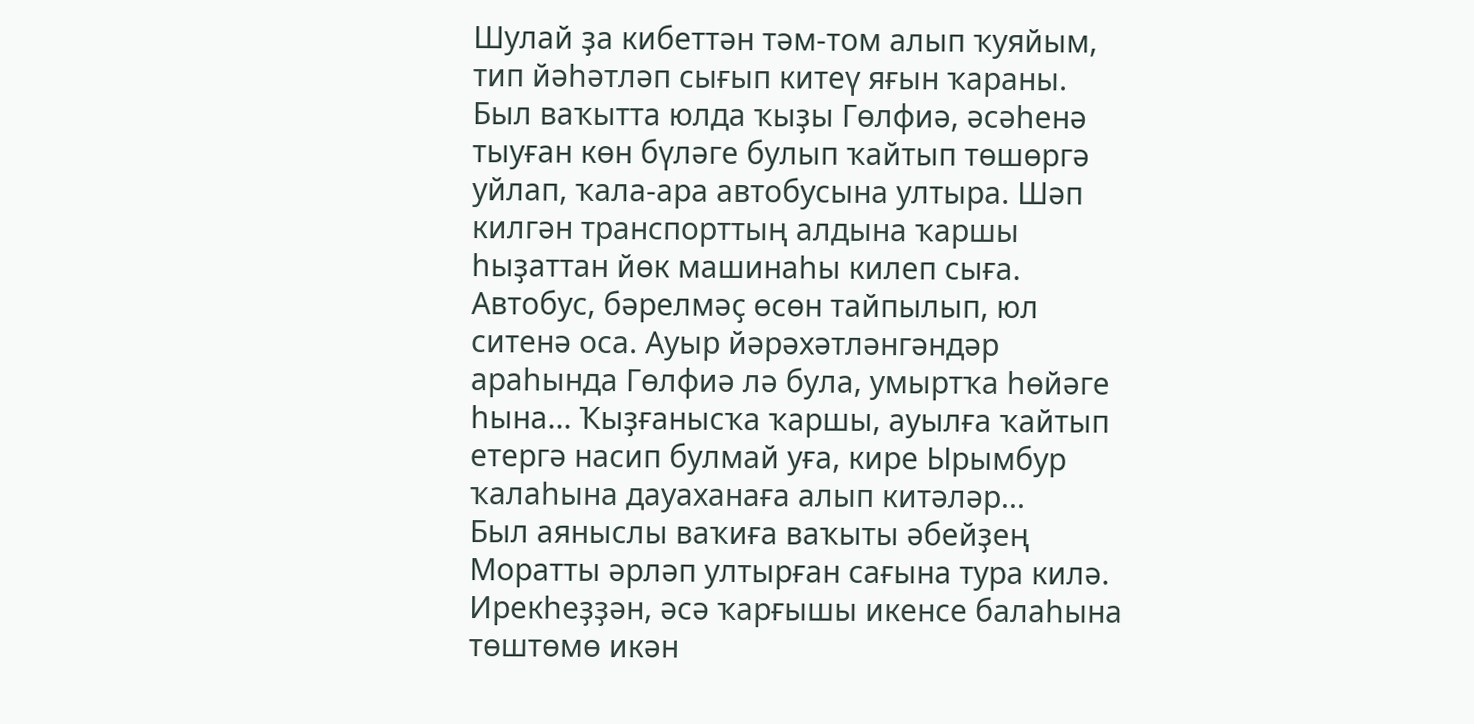Шулай ҙа кибеттән тәм-том алып ҡуяйым, тип йәһәтләп сығып китеү яғын ҡараны.
Был ваҡытта юлда ҡыҙы Гөлфиә, әсәһенә тыуған көн бүләге булып ҡайтып төшөргә уйлап, ҡала-ара автобусына ултыра. Шәп килгән транспорттың алдына ҡаршы һыҙаттан йөк машинаһы килеп сыға. Автобус, бәрелмәҫ өсөн тайпылып, юл ситенә оса. Ауыр йәрәхәтләнгәндәр араһында Гөлфиә лә була, умыртҡа һөйәге һына... Ҡыҙғанысҡа ҡаршы, ауылға ҡайтып етергә насип булмай уға, кире Ырымбур ҡалаһына дауаханаға алып китәләр...
Был аяныслы ваҡиға ваҡыты әбейҙең Моратты әрләп ултырған сағына тура килә. Ирекһеҙҙән, әсә ҡарғышы икенсе балаһына төштөмө икән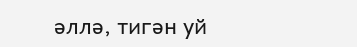әллә, тигән уй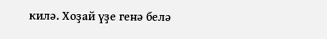килә. Хоҙай үҙе генә белә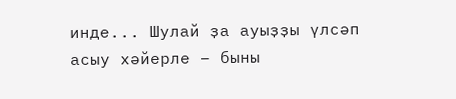инде... Шулай ҙа ауыҙҙы үлсәп асыу хәйерле – быны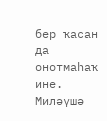бер ҡасан да онотмаһаҡ ине.
Миләүшә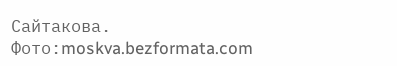Сайтакова.
Фото:moskva.bezformata.com